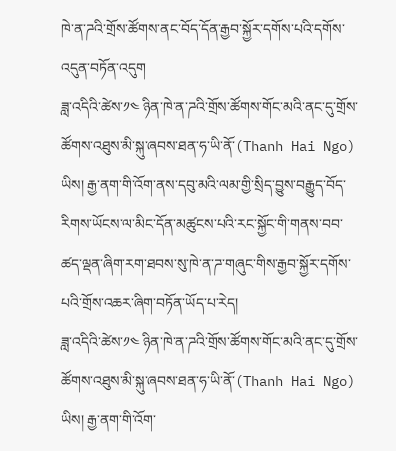ཁེ་ན་ཌའི་གྲོས་ཚོགས་ནང་བོད་དོན་རྒྱབ་སྐྱོར་དགོས་པའི་དགོས་འདུན་བཏོན་འདུག
ཟླ་འདིའི་ཚེས་༡༤ ཉིན་ཁེ་ན་ཌའི་གྲོས་ཚོགས་གོང་མའི་ནང་དུ་གྲོས་ཚོགས་འཐུས་མི་སྐུ་ཞབས་ཐན་ཧ་ཡི་ནོ་(Thanh Hai Ngo) ཡིས། རྒྱ་ནག་གི་འོག་ནས་དབུ་མའི་ལམ་གྱི་སྲིད་བྱུས་བརྒྱུད་བོད་རིགས་ཡོངས་ལ་མིང་དོན་མཚུངས་པའི་རང་སྐྱོང་གི་གནས་བབ་ཚད་ལྡན་ཞིག་རག་ཐབས་སུ་ཁེ་ན་ཌ་གཞུང་གིས་རྒྱབ་སྐྱོར་དགོས་པའི་གྲོས་འཆར་ཞིག་བཏོན་ཡོད་པ་རེད།
ཟླ་འདིའི་ཚེས་༡༤ ཉིན་ཁེ་ན་ཌའི་གྲོས་ཚོགས་གོང་མའི་ནང་དུ་གྲོས་ཚོགས་འཐུས་མི་སྐུ་ཞབས་ཐན་ཧ་ཡི་ནོ་(Thanh Hai Ngo) ཡིས། རྒྱ་ནག་གི་འོག་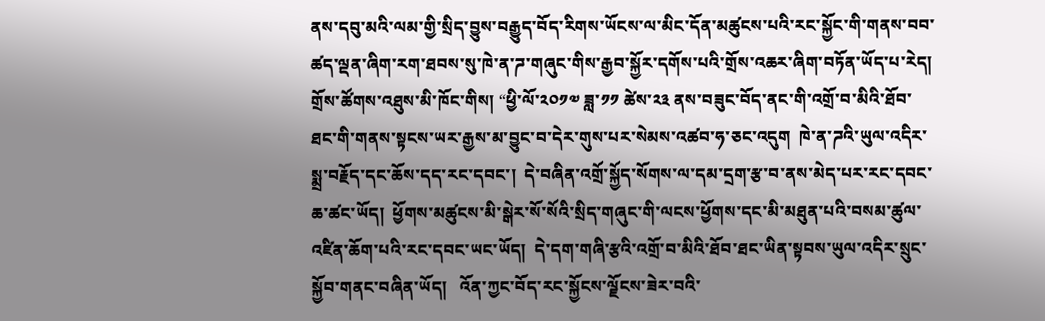ནས་དབུ་མའི་ལམ་གྱི་སྲིད་བྱུས་བརྒྱུད་བོད་རིགས་ཡོངས་ལ་མིང་དོན་མཚུངས་པའི་རང་སྐྱོང་གི་གནས་བབ་ཚད་ལྡན་ཞིག་རག་ཐབས་སུ་ཁེ་ན་ཌ་གཞུང་གིས་རྒྱབ་སྐྱོར་དགོས་པའི་གྲོས་འཆར་ཞིག་བཏོན་ཡོད་པ་རེད།
གྲོས་ཚོགས་འཐུས་མི་ཁོང་གིས། “ཕྱི་ལོ་༢༠༡༧ ཟླ་༡༡ ཚེས་༢༣ ནས་བཟུང་བོད་ནང་གི་འགྲོ་བ་མིའི་ཐོབ་ཐང་གི་གནས་སྟངས་ཡར་རྒྱས་མ་བྱུང་བ་དེར་གུས་པར་སེམས་འཚབ་ཧ་ཅང་འདུག  ཁེ་ན་ཌའི་ཡུལ་འདིར་སྨྲ་བརྗོད་དང་ཆོས་དད་རང་དབང་།  དེ་བཞིན་འགྲོ་སྐྱོད་སོགས་ལ་དམ་དྲག་རྩ་བ་ནས་མེད་པར་རང་དབང་ཆ་ཚང་ཡོད།  ཕྱོགས་མཚུངས་མི་སྒེར་སོ་སོའི་སྲིད་གཞུང་གི་ལངས་ཕྱོགས་དང་མི་མཐུན་པའི་བསམ་ཚུལ་འཛིན་ཆོག་པའི་རང་དབང་ཡང་ཡོད།  དེ་དག་གཞི་རྩའི་འགྲོ་བ་མིའི་ཐོབ་ཐང་ཡིན་སྟབས་ཡུལ་འདིར་སྲུང་སྐྱོབ་གནང་བཞིན་ཡོད།   འོན་ཀྱང་བོད་རང་སྐྱོངས་ལྗོངས་ཟེར་བའི་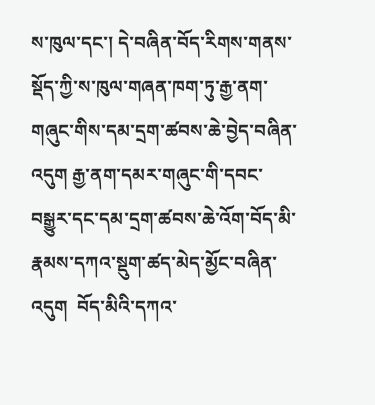ས་ཁུལ་དང་། དེ་བཞིན་བོད་རིགས་གནས་སྡོད་ཀྱི་ས་ཁུལ་གཞན་ཁག་ཏུ་རྒྱ་ནག་གཞུང་གིས་དམ་དྲག་ཚབས་ཆེ་བྱེད་བཞིན་འདུག རྒྱ་ནག་དམར་གཞུང་གི་དབང་བསྒྱུར་དང་དམ་དྲག་ཚབས་ཆེ་འོག་བོད་མི་རྣམས་དཀའ་སྡུག་ཚད་མེད་མྱོང་བཞིན་འདུག  བོད་མིའི་དཀའ་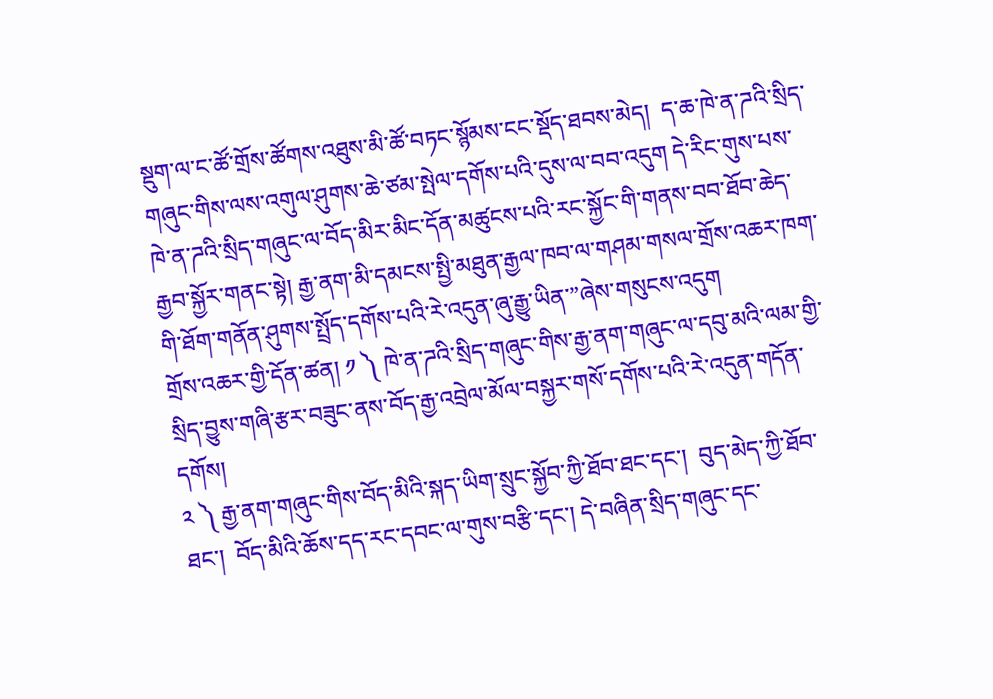སྡུག་ལ་ང་ཚོ་གྲོས་ཚོགས་འཐུས་མི་ཚོ་བཏང་སྙོམས་ངང་སྡོད་ཐབས་མེད།  ད་ཆ་ཁེ་ན་ཌའི་སྲིད་གཞུང་གིས་ལས་འགུལ་ཤུགས་ཆེ་ཙམ་སྤེལ་དགོས་པའི་དུས་ལ་བབ་འདུག དེ་རིང་གུས་པས་ཁེ་ན་ཌའི་སྲིད་གཞུང་ལ་བོད་མིར་མིང་དོན་མཚུངས་པའི་རང་སྐྱོང་གི་གནས་བབ་ཐོབ་ཆེད་རྒྱབ་སྐྱོར་གནང་སྟེ། རྒྱ་ནག་མི་དམངས་སྤྱི་མཐུན་རྒྱལ་ཁབ་ལ་གཤམ་གསལ་གྲོས་འཆར་ཁག་གི་ཐོག་གནོན་ཤུགས་སྤྲོད་དགོས་པའི་རེ་འདུན་ཞུ་རྒྱུ་ཡིན་”ཞེས་གསུངས་འདུག
གྲོས་འཆར་གྱི་དོན་ཚན། ༡ ༽ ཁེ་ན་ཌའི་སྲིད་གཞུང་གིས་རྒྱ་ནག་གཞུང་ལ་དབུ་མའི་ལམ་གྱི་སྲིད་བྱུས་གཞི་རྩར་བཟུང་ནས་བོད་རྒྱ་འབྲེལ་མོལ་བསྐྱར་གསོ་དགོས་པའི་རེ་འདུན་གདོན་དགོས།
༢ ༽ རྒྱ་ནག་གཞུང་གིས་བོད་མིའི་སྐད་ཡིག་སྲུང་སྐྱོབ་ཀྱི་ཐོབ་ཐང་དང་།  བུད་མེད་ཀྱི་ཐོབ་ཐང་།  བོད་མིའི་ཆོས་དད་རང་དབང་ལ་གུས་བརྩི་དང་། དེ་བཞིན་སྲིད་གཞུང་དང་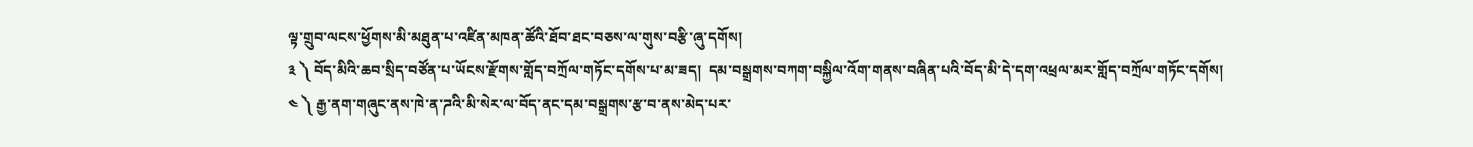ལྟ་གྲུབ་ལངས་ཕྱོགས་མི་མཐུན་པ་འཛིན་མཁན་ཚོའི་ཐོབ་ཐང་བཅས་ལ་གུས་བརྩི་ཞུ་དགོས།
༣ ༽ བོད་མིའི་ཆབ་སྲིད་བཙོན་པ་ཡོངས་རྫོགས་གློད་བཀྲོལ་གཏོང་དགོས་པ་མ་ཟད།  དམ་བསྒྲགས་བཀག་བསྐྱིལ་འོག་གནས་བཞིན་པའི་བོད་མི་དེ་དག་འཕྲལ་མར་གློད་བཀྲོལ་གཏོང་དགོས།
༤ ༽ རྒྱ་ནག་གཞུང་ནས་ཁེ་ན་ཌའི་མི་སེར་ལ་བོད་ནང་དམ་བསྒྲགས་རྩ་བ་ནས་མེད་པར་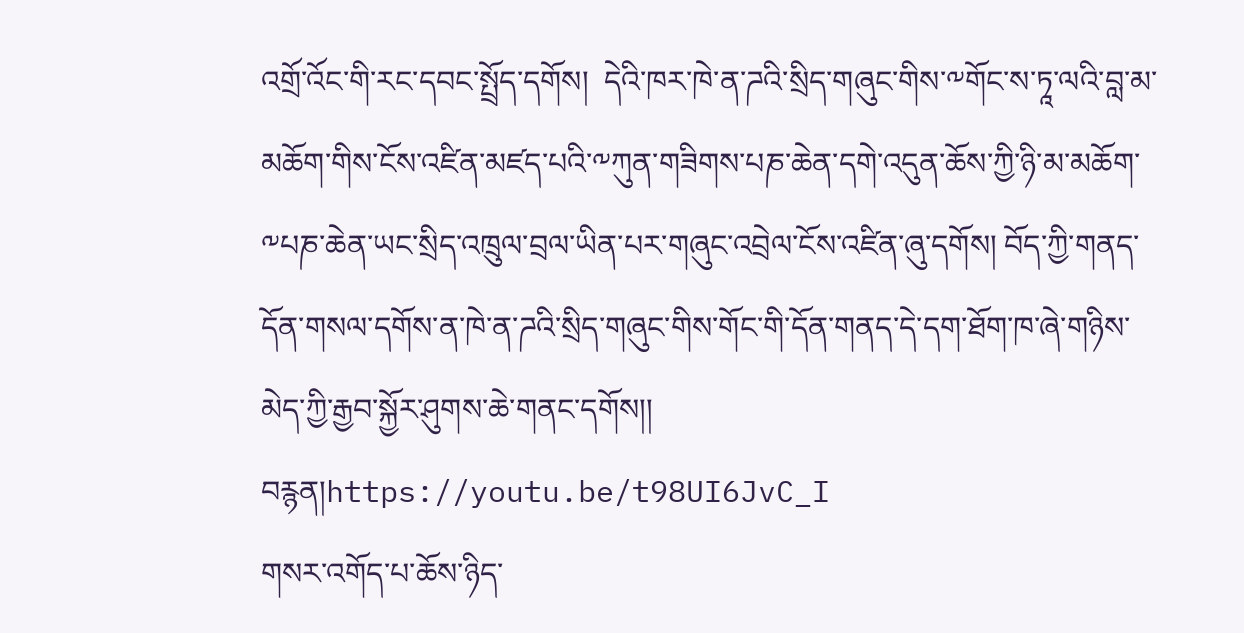འགྲོ་འོང་གི་རང་དབང་སྤྲོད་དགོས།  དེའི་ཁར་ཁེ་ན་ཌའི་སྲིད་གཞུང་གིས་༸གོང་ས་ཏཱ་ལའི་བླ་མ་མཆོག་གིས་ངོས་འཛིན་མཛད་པའི་༸ཀུན་གཟིགས་པཎ་ཆེན་དགེ་འདུན་ཆོས་ཀྱི་ཉི་མ་མཆོག་༸པཎ་ཆེན་ཡང་སྲིད་འཁྲུལ་བྲལ་ཡིན་པར་གཞུང་འབྲེལ་ངོས་འཛིན་ཞུ་དགོས། བོད་ཀྱི་གནད་དོན་གསལ་དགོས་ན་ཁེ་ན་ཌའི་སྲིད་གཞུང་གིས་གོང་གི་དོན་གནད་དེ་དག་ཐོག་ཁ་ཞེ་གཉིས་མེད་ཀྱི་རྒྱབ་སྐྱོར་ཤུགས་ཆེ་གནང་དགོས།། བརྙན།https://youtu.be/t98UI6JvC_I
གསར་འགོད་པ་ཆོས་ཉིད་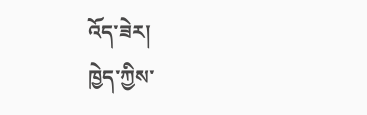འོད་ཟེར།
ཁྱེད་ཀྱིས་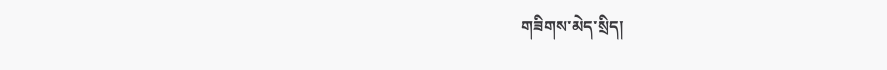གཟིགས་མེད་སྲིད།